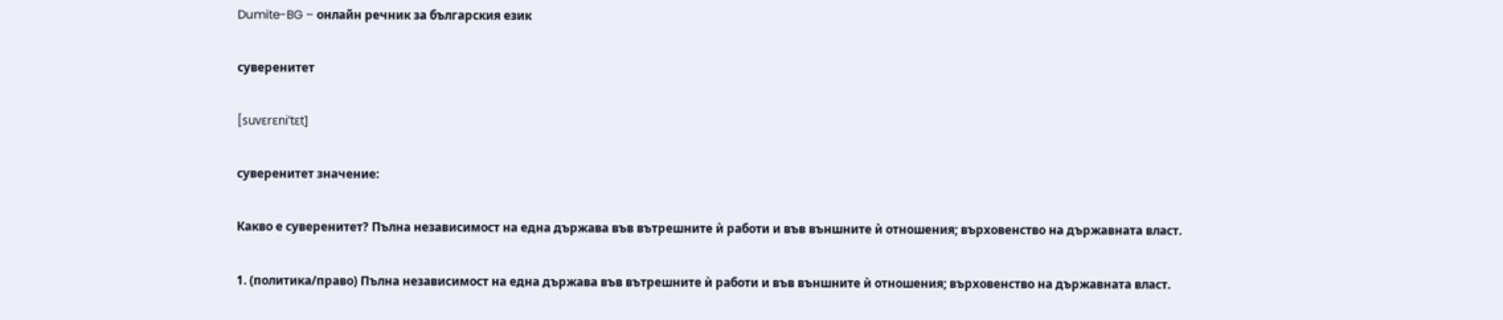Dumite-BG – онлайн речник за българския език

суверенитет

[suvɛrɛniˈtɛt]

суверенитет значение:

Какво е суверенитет? Пълна независимост на една държава във вътрешните ѝ работи и във външните ѝ отношения; върховенство на държавната власт.

1. (политика/право) Пълна независимост на една държава във вътрешните ѝ работи и във външните ѝ отношения; върховенство на държавната власт.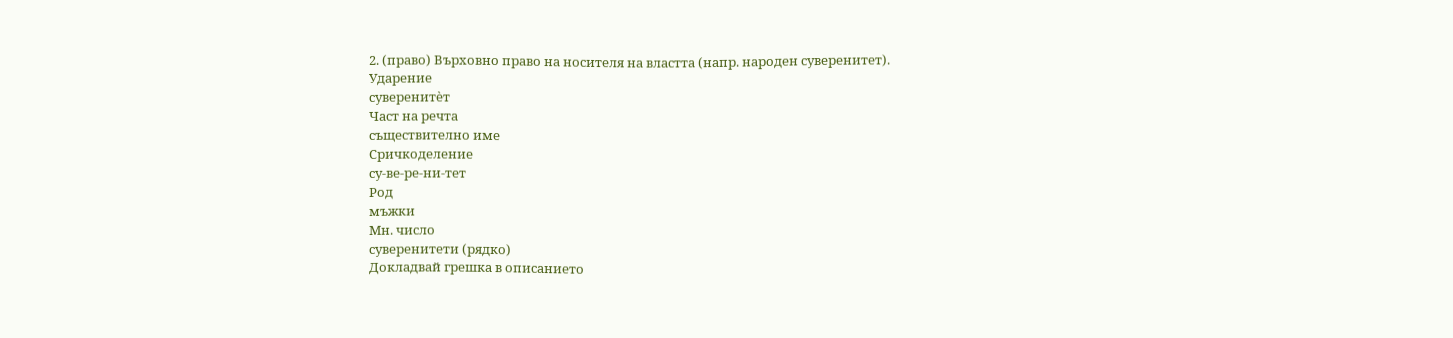2. (право) Върховно право на носителя на властта (напр. народен суверенитет).
Ударение
суверенитѐт
Част на речта
съществително име
Сричкоделение
су-ве-ре-ни-тет
Род
мъжки
Мн. число
суверенитети (рядко)
Докладвай грешка в описанието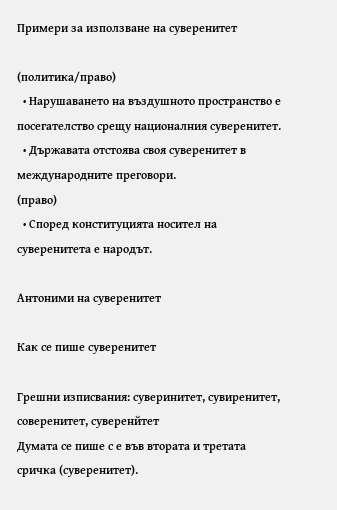Примери за използване на суверенитет

(политика/право)
  • Нарушаването на въздушното пространство е посегателство срещу националния суверенитет.
  • Държавата отстоява своя суверенитет в международните преговори.
(право)
  • Според конституцията носител на суверенитета е народът.

Антоними на суверенитет

Как се пише суверенитет

Грешни изписвания: суверинитет, сувиренитет, соверенитет, суверенйтет
Думата се пише с е във втората и третата сричка (суверенитет).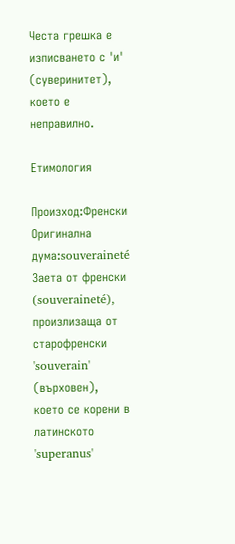Честа грешка е изписването с 'и' (суверинитет), което е неправилно.

Етимология

Произход:Френски
Оригинална дума:souveraineté
Заета от френски (souveraineté), произлизаща от старофренски 'souverain' (върховен), което се корени в латинското 'superanus'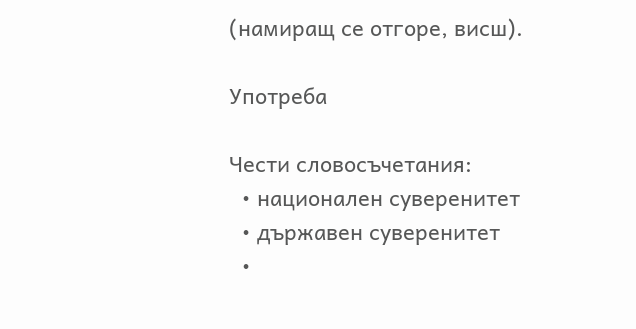(намиращ се отгоре, висш).

Употреба

Чести словосъчетания:
  • национален суверенитет
  • държавен суверенитет
  •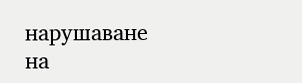нарушаване на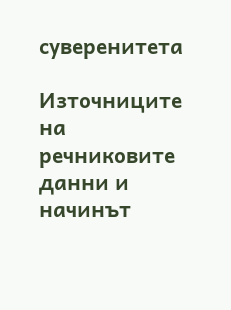суверенитета

Източниците на речниковите данни и начинът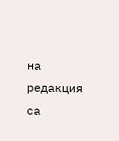на редакция са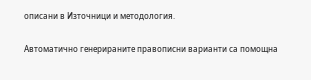описани в Източници и методология.

Автоматично генерираните правописни варианти са помощна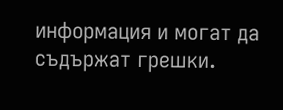информация и могат да съдържат грешки.